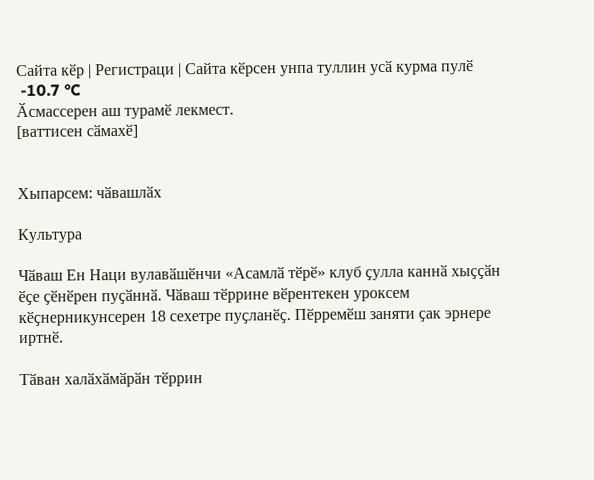Сайта кӗр | Регистраци | Сайта кӗрсен унпа туллин усӑ курма пулӗ
 -10.7 °C
Ӑсмассерен аш турамӗ лекмест.
[ваттисен сӑмахӗ]


Хыпарсем: чӑвашлӑх

Культура

Чӑваш Ен Наци вулавӑшӗнчи «Асамлӑ тӗрӗ» клуб ҫулла каннӑ хыҫҫӑн ӗҫе ҫӗнӗрен пуҫӑннӑ. Чӑваш тӗррине вӗрентекен уроксем кӗҫнерникунсерен 18 сехетре пуҫланӗҫ. Пӗрремӗш заняти ҫак эрнере иртнӗ.

Тӑван халӑхӑмӑрӑн тӗррин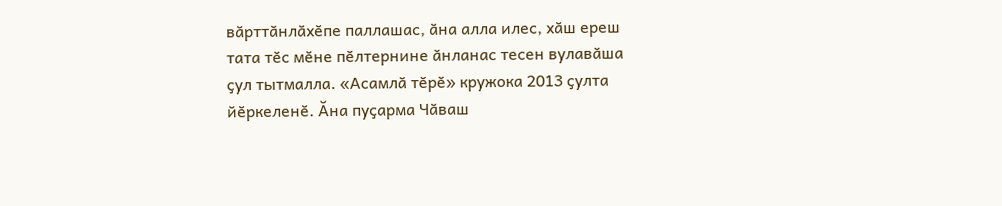вӑрттӑнлӑхӗпе паллашас, ӑна алла илес, хӑш ереш тата тӗс мӗне пӗлтернине ӑнланас тесен вулавӑша ҫул тытмалла. «Асамлӑ тӗрӗ» кружока 2013 ҫулта йӗркеленӗ. Ӑна пуҫарма Чӑваш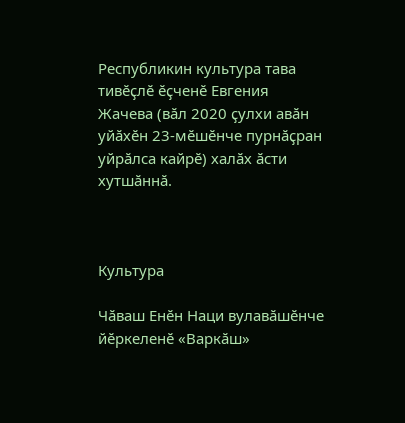Республикин культура тава тивӗҫлӗ ӗҫченӗ Евгения Жачева (вӑл 2020 ҫулхи авӑн уйӑхӗн 23-мӗшӗнче пурнӑҫран уйрӑлса кайрӗ) халӑх ӑсти хутшӑннӑ.



Культура

Чӑваш Енӗн Наци вулавӑшӗнче йӗркеленӗ «Варкӑш»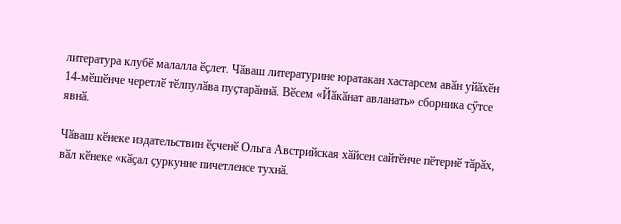литература клубӗ малалла ӗҫлет. Чӑваш литературине юратакан хастарсем авӑн уйӑхӗн 14-мӗшӗнче черетлӗ тӗлпулӑва пуҫтарӑннӑ. Вӗсем «Йӑкӑнат авланать» сборника сӳтсе явнӑ.

Чӑваш кӗнеке издательствин ӗҫченӗ Ольга Австрийская хӑйсен сайтӗнче пӗтернӗ тӑрӑх, вӑл кӗнеке «кӑҫал ҫуркунне пичетленсе тухнӑ.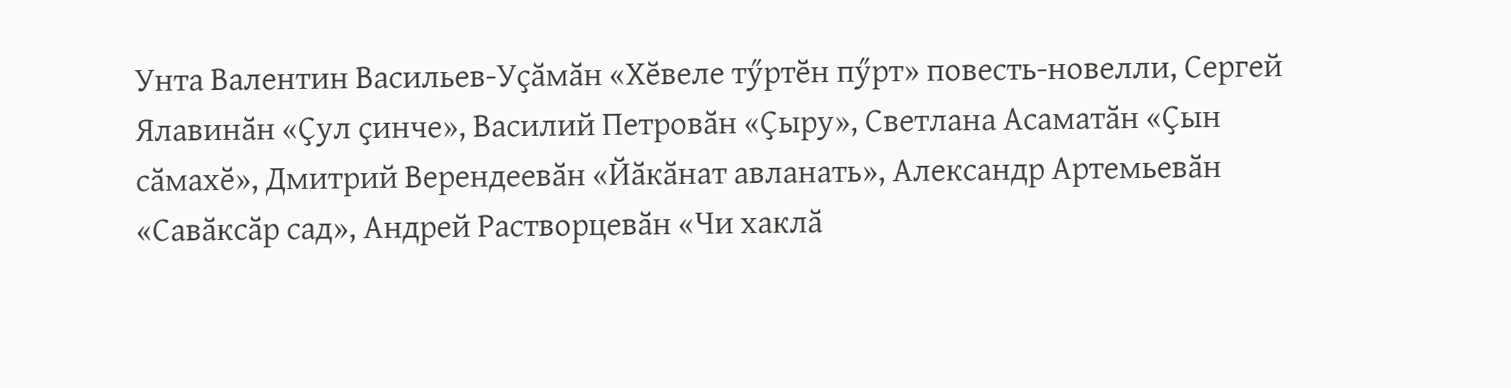Унта Валентин Васильев-Уҫӑмӑн «Хӗвеле тӳртӗн пӳрт» повесть-новелли, Сергей Ялавинӑн «Ҫул ҫинче», Василий Петровӑн «Ҫыру», Светлана Асаматӑн «Ҫын сӑмахӗ», Дмитрий Верендеевӑн «Йӑкӑнат авланать», Александр Артемьевӑн «Савӑксӑр сад», Андрей Растворцевӑн «Чи хаклӑ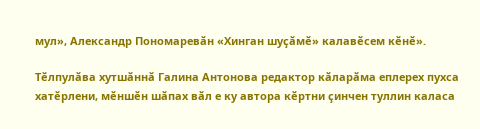мул», Александр Пономаревӑн «Хинган шуҫӑмӗ» калавӗсем кӗнӗ».

Тӗлпулӑва хутшӑннӑ Галина Антонова редактор кӑларӑма еплерех пухса хатӗрлени, мӗншӗн шӑпах вӑл е ку автора кӗртни ҫинчен туллин каласа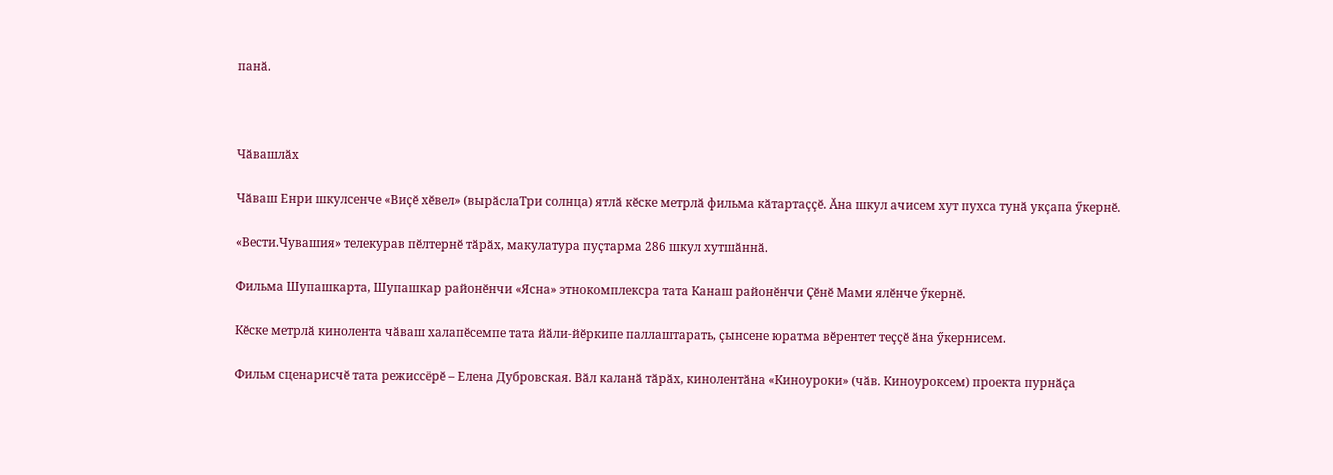панӑ.



Чӑвашлӑх

Чӑваш Енри шкулсенче «Виҫӗ хӗвел» (вырӑслаТри солнца) ятлӑ кӗске метрлӑ фильма кӑтартаҫҫӗ. Ӑна шкул ачисем хут пухса тунӑ укҫапа ӳкернӗ.

«Вести.Чувашия» телекурав пӗлтернӗ тӑрӑх, макулатура пуҫтарма 286 шкул хутшӑннӑ.

Фильма Шупашкарта, Шупашкар районӗнчи «Ясна» этнокомплексра тата Канаш районӗнчи Ҫӗнӗ Мами ялӗнче ӳкернӗ.

Кӗске метрлӑ кинолента чӑваш халапӗсемпе тата йӑли-йӗркипе паллаштарать, ҫынсене юратма вӗрентет теҫҫӗ ӑна ӳкернисем.

Фильм сценарисчӗ тата режиссёрӗ – Елена Дубровская. Вӑл каланӑ тӑрӑх, кинолентӑна «Киноуроки» (чӑв. Киноуроксем) проекта пурнӑҫа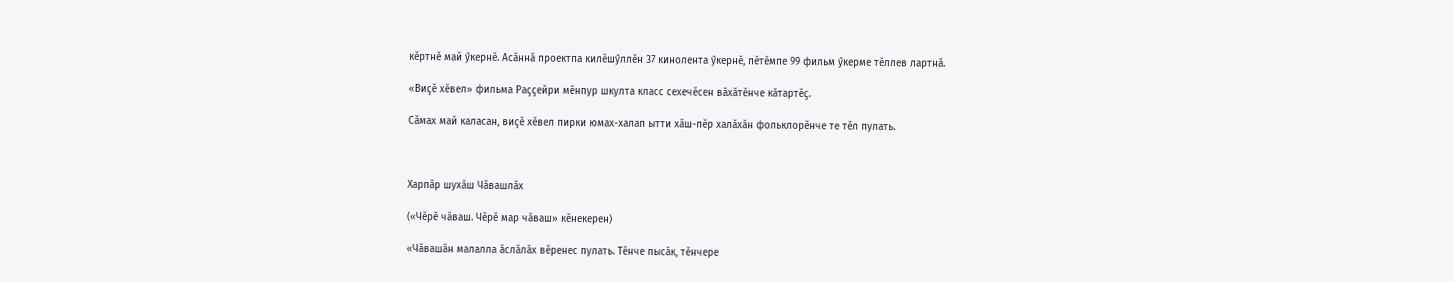кӗртнӗ май ӳкернӗ. Асӑннӑ проектпа килӗшӳллӗн 37 кинолента ӳкернӗ, пӗтӗмпе 99 фильм ӳкерме тӗллев лартнӑ.

«Виҫӗ хӗвел» фильма Раҫҫейри мӗнпур шкулта класс сехечӗсен вӑхӑтӗнче кӑтартӗҫ.

Сӑмах май каласан, виҫӗ хӗвел пирки юмах-халап ытти хӑш-пӗр халӑхӑн фольклорӗнче те тӗл пулать.



Харпӑр шухӑш Чӑвашлӑх

(«Чӗрӗ чӑваш. Чӗрӗ мар чӑваш» кӗнекерен)

«Чӑвашӑн малалла ӑслӑлӑх вӗренес пулать. Тӗнче пысӑк, тӗнчере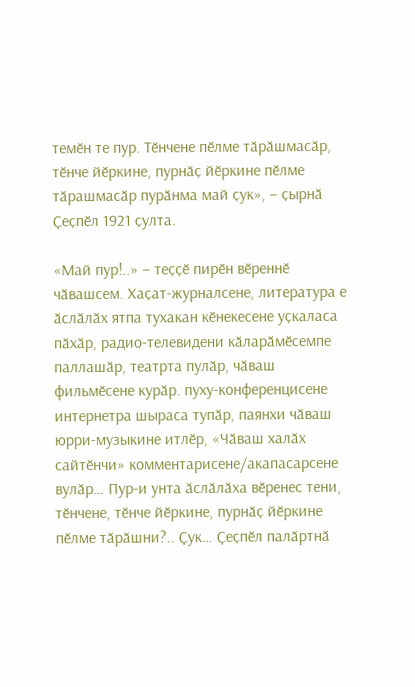темӗн те пур. Тӗнчене пӗлме тӑрӑшмасӑр, тӗнче йӗркине, пурнӑҫ йӗркине пӗлме тӑрашмасӑр пурӑнма май ҫук», – ҫырнӑ Ҫеҫпӗл 1921 ҫулта.

«Май пур!..» – теҫҫӗ пирӗн вӗреннӗ чӑвашсем. Хаҫат-журналсене, литература е ӑслӑлӑх ятпа тухакан кӗнекесене уҫкаласа пӑхӑр, радио-телевидени кӑларӑмӗсемпе паллашӑр, театрта пулӑр, чӑваш фильмӗсене курӑр. пуху-конференцисене интернетра шыраса тупӑр, паянхи чӑваш юрри-музыкине итлӗр, «Чӑваш халӑх сайтӗнчи» комментарисене/акапасарсене вулӑр… Пур-и унта ӑслӑлӑха вӗренес тени, тӗнчене, тӗнче йӗркине, пурнӑҫ йӗркине пӗлме тӑрӑшни?.. Ҫук… Ҫеҫпӗл палӑртнӑ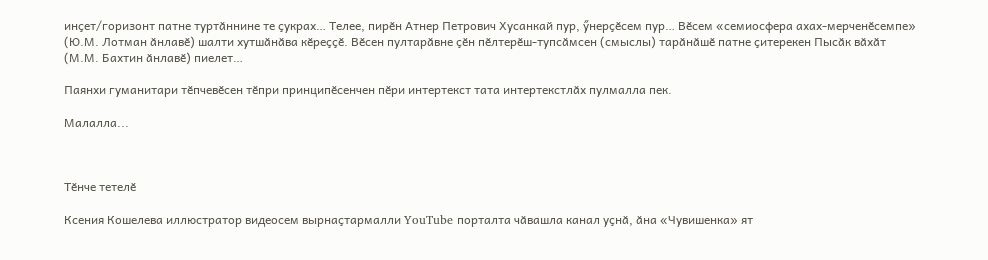инҫет/горизонт патне туртӑннине те ҫукрах… Телее, пирӗн Атнер Петрович Хусанкай пур, ӳнерҫӗсем пур… Вӗсем «семиосфера ахах-мерченӗсемпе» (Ю.М. Лотман ӑнлавӗ) шалти хутшӑнӑва кӗреҫҫӗ. Вӗсен пултарӑвне ҫӗн пӗлтерӗш-тупсӑмсен (смыслы) тарӑнӑшӗ патне ҫитерекен Пысӑк вӑхӑт (М.М. Бахтин ӑнлавӗ) пиелет…

Паянхи гуманитари тӗпчевӗсен тӗпри принципӗсенчен пӗри интертекст тата интертекстлӑх пулмалла пек.

Малалла...



Тӗнче тетелӗ

Ксения Кошелева иллюстратор видеосем вырнаҫтармалли YouTube порталта чӑвашла канал уҫнӑ, ӑна «Чувишенка» ят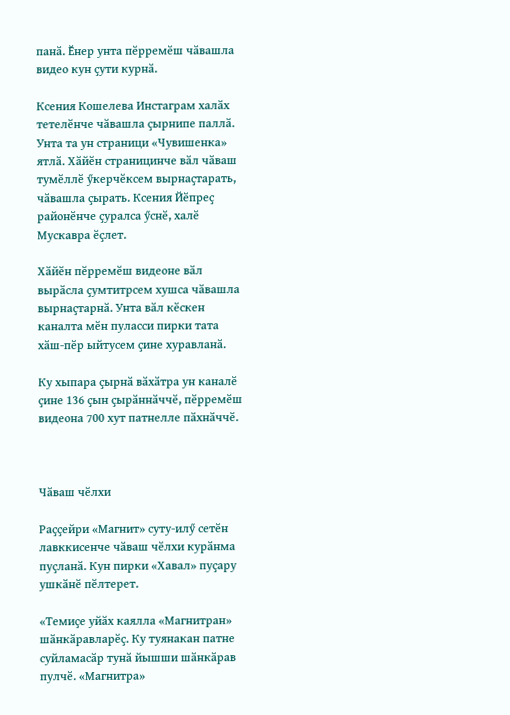панӑ. Ӗнер унта пӗрремӗш чӑвашла видео кун ҫути курнӑ.

Ксения Кошелева Инстаграм халӑх тетелӗнче чӑвашла ҫырнипе паллӑ. Унта та ун страници «Чувишенка» ятлӑ. Хӑйӗн страницинче вӑл чӑваш тумӗллӗ ӳкерчӗксем вырнаҫтарать, чӑвашла ҫырать. Ксения Йӗпреҫ районӗнче ҫуралса ӳснӗ, халӗ Мускавра ӗҫлет.

Хӑйӗн пӗрремӗш видеоне вӑл вырӑсла ҫумтитрсем хушса чӑвашла вырнаҫтарнӑ. Унта вӑл кӗскен каналта мӗн пуласси пирки тата хӑш-пӗр ыйтусем ҫине хуравланӑ.

Ку хыпара ҫырнӑ вӑхӑтра ун каналӗ ҫине 136 ҫын ҫырӑннӑччӗ, пӗрремӗш видеона 700 хут патнелле пӑхнӑччӗ.



Чӑваш чӗлхи

Раҫҫейри «Магнит» суту-илӳ сетӗн лавккисенче чӑваш чӗлхи курӑнма пуҫланӑ. Кун пирки «Хавал» пуҫару ушкӑнӗ пӗлтерет.

«Темиҫе уйӑх каялла «Магнитран» шӑнкӑравларӗҫ. Ку туянакан патне суйламасӑр тунӑ йышши шӑнкӑрав пулчӗ. «Магнитра»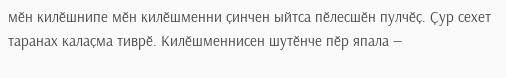мӗн килӗшнипе мӗн килӗшменни ҫинчен ыйтса пӗлесшӗн пулчӗҫ. Ҫур сехет таранах калаҫма тиврӗ. Килӗшменнисен шутӗнче пӗр япала —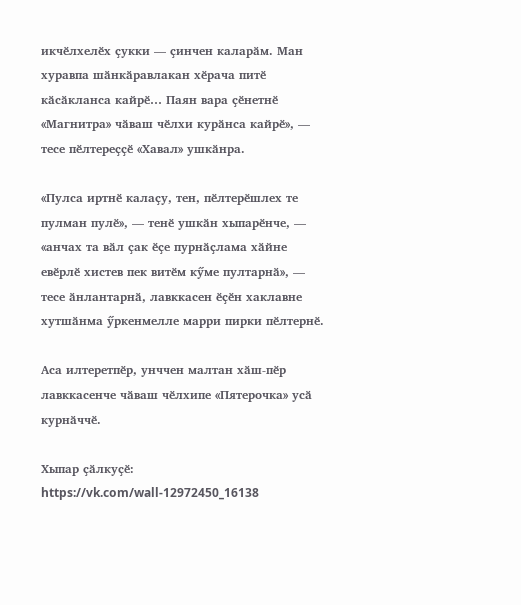икчӗлхелӗх ҫукки — ҫинчен каларӑм. Ман хуравпа шӑнкӑравлакан хӗрача питӗ кӑсӑкланса кайрӗ… Паян вара ҫӗнетнӗ «Магнитра» чӑваш чӗлхи курӑнса кайрӗ», — тесе пӗлтереҫҫӗ «Хавал» ушкӑнра.

«Пулса иртнӗ калаҫу, тен, пӗлтерӗшлех те пулман пулӗ», — тенӗ ушкӑн хыпарӗнче, — «анчах та вӑл ҫак ӗҫе пурнӑҫлама хӑйне евӗрлӗ хистев пек витӗм кӳме пултарнӑ», — тесе ӑнлантарнӑ, лавккасен ӗҫӗн хаклавне хутшӑнма ӳркенмелле марри пирки пӗлтернӗ.

Аса илтеретпӗр, унччен малтан хӑш-пӗр лавккасенче чӑваш чӗлхипе «Пятерочка» усӑ курнӑччӗ.

Хыпар ҫӑлкуҫӗ: https://vk.com/wall-12972450_16138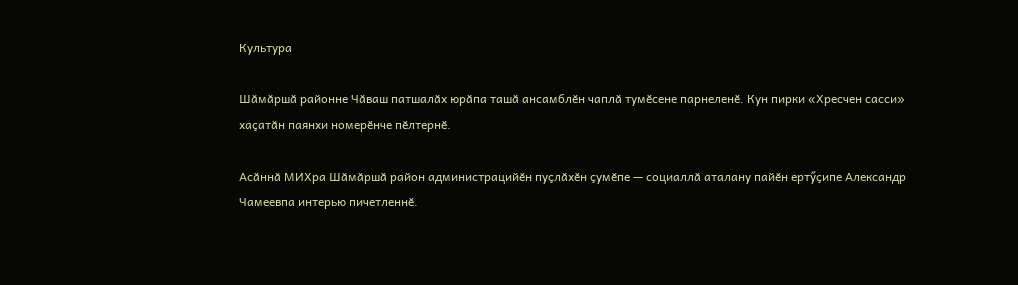Культура

Шӑмӑршӑ районне Чӑваш патшалӑх юрӑпа ташӑ ансамблӗн чаплӑ тумӗсене парнеленӗ. Кун пирки «Хресчен сасси» хаҫатӑн паянхи номерӗнче пӗлтернӗ.

Асӑннӑ МИХра Шӑмӑршӑ район администрацийӗн пуҫлӑхӗн ҫумӗпе — социаллӑ аталану пайӗн ертӳҫипе Александр Чамеевпа интерью пичетленнӗ.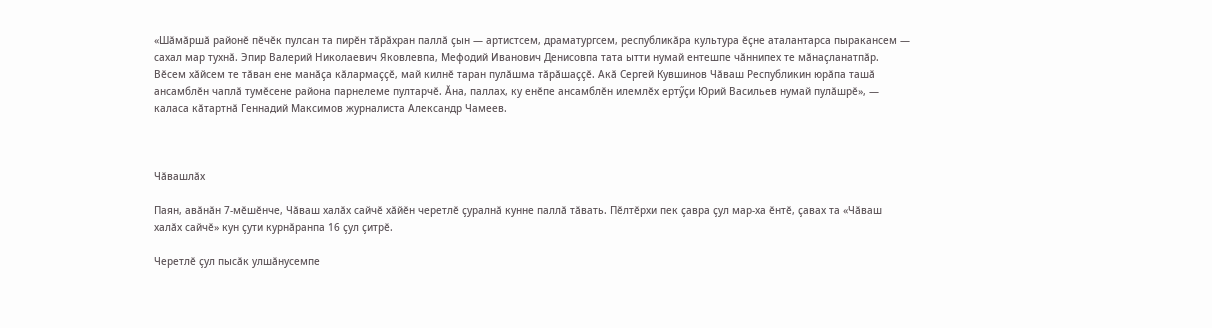«Шӑмӑршӑ районӗ пӗчӗк пулсан та пирӗн тӑрӑхран паллӑ ҫын — артистсем, драматургсем, республикӑра культура ӗҫне аталантарса пыракансем — сахал мар тухнӑ. Эпир Валерий Николаевич Яковлевпа, Мефодий Иванович Денисовпа тата ытти нумай ентешпе чӑннипех те мӑнаҫланатпӑр. Вӗсем хӑйсем те тӑван ене манӑҫа кӑлармаҫҫӗ, май килнӗ таран пулӑшма тӑрӑшаҫҫӗ. Акӑ Сергей Кувшинов Чӑваш Республикин юрӑпа ташӑ ансамблӗн чаплӑ тумӗсене района парнелеме пултарчӗ. Ӑна, паллах, ку енӗпе ансамблӗн илемлӗх ертӳҫи Юрий Васильев нумай пулӑшрӗ», — каласа кӑтартнӑ Геннадий Максимов журналиста Александр Чамеев.



Чӑвашлӑх

Паян, авӑнӑн 7-мӗшӗнче, Чӑваш халӑх сайчӗ хӑйӗн черетлӗ ҫуралнӑ кунне паллӑ тӑвать. Пӗлтӗрхи пек ҫавра ҫул мар-ха ӗнтӗ, ҫавах та «Чӑваш халӑх сайчӗ» кун ҫути курнӑранпа 16 ҫул ҫитрӗ.

Черетлӗ ҫул пысӑк улшӑнусемпе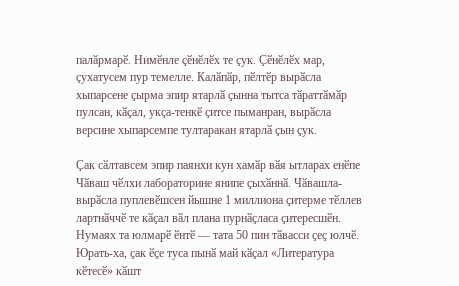палӑрмарӗ. Нимӗнле ҫӗнӗлӗх те ҫук. Ҫӗнӗлӗх мар, ҫухатусем пур темелле. Калӑпӑр, пӗлтӗр вырӑсла хыпарсене ҫырма эпир ятарлӑ ҫынна тытса тӑраттӑмӑр пулсан, кӑҫал, укҫа-тенкӗ ҫитсе пыманран, вырӑсла версине хыпарсемпе тултаракан ятарлӑ ҫын ҫук.

Ҫак сӑлтавсем эпир паянхи кун хамӑр вӑя ытларах енӗпе Чӑваш чӗлхи лабораторине янипе ҫыхӑннӑ. Чӑвашла-вырӑсла пуплевӗшсен йышне 1 миллиона ҫитерме тӗллев лартнӑччӗ те кӑҫал вӑл плана пурнӑҫласа ҫитересшӗн. Нумаях та юлмарӗ ӗнтӗ — тата 50 пин тӑвасси ҫеҫ юлчӗ. Юрать-ха, ҫак ӗҫе туса пынӑ май кӑҫал «Литература кӗтесӗ» кӑшт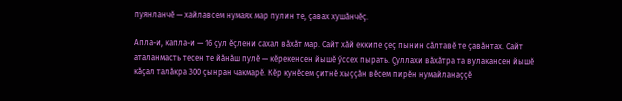пуянланчӗ — хайлавсем нумаях мар пулин те, ҫавах хушӑнчӗҫ.

Апла-и, капла-и — 16 ҫул ӗҫлени сахал вӑхӑт мар. Сайт хӑй еккипе ҫеҫ пынин сӑлтавӗ те ҫавӑнтах. Сайт аталанмасть тесен те йӑнӑш пулӗ — кӗрекенсен йышӗ ӳссех пырать. Ҫуллахи вӑхӑтра та вулакансен йышӗ кӑҫал талӑкра 300 ҫынран чакмарӗ. Кӗр кунӗсем ҫитнӗ хыҫҫӑн вӗсем пирӗн нумайланаҫҫӗ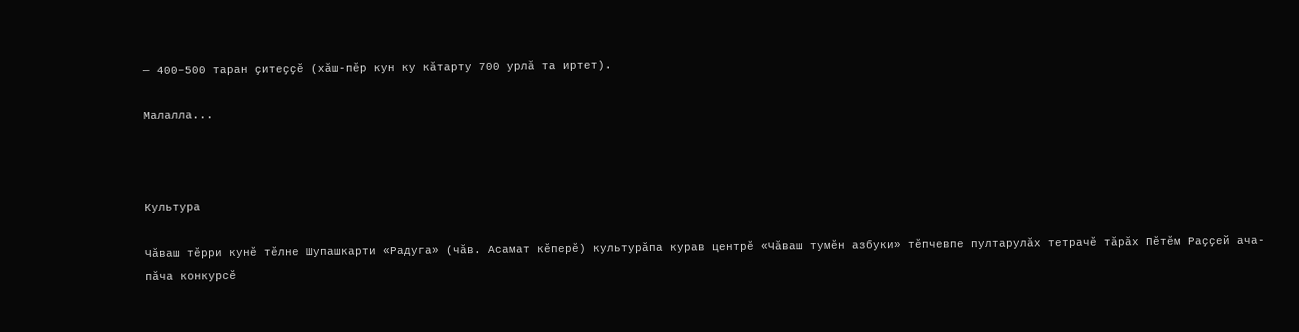— 400–500 таран ҫитеҫҫӗ (хӑш-пӗр кун ку кӑтарту 700 урлӑ та иртет).

Малалла...



Культура

Чӑваш тӗрри кунӗ тӗлне Шупашкарти «Радуга» (чӑв. Асамат кӗперӗ) культурӑпа курав центрӗ «Чӑваш тумӗн азбуки» тӗпчевпе пултарулӑх тетрачӗ тӑрӑх Пӗтӗм Раҫҫей ача-пӑча конкурсӗ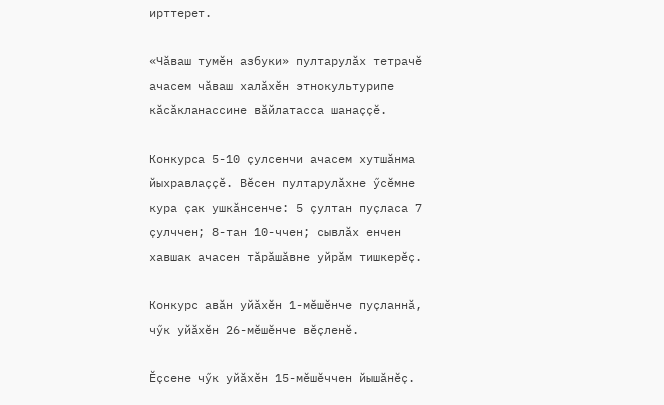ирттерет.

«Чӑваш тумӗн азбуки» пултарулӑх тетрачӗ ачасем чӑваш халӑхӗн этнокультурипе кӑсӑкланассине вӑйлатасса шанаҫҫӗ.

Конкурса 5-10 ҫулсенчи ачасем хутшӑнма йыхравлаҫҫӗ. Вӗсен пултарулӑхне ӳсӗмне кура ҫак ушкӑнсенче: 5 ҫултан пуҫласа 7 ҫулччен; 8-тан 10-ччен; сывлӑх енчен хавшак ачасен тӑрӑшӑвне уйрӑм тишкерӗҫ.

Конкурс авӑн уйӑхӗн 1-мӗшӗнче пуҫланнӑ, чӳк уйӑхӗн 26-мӗшӗнче вӗҫленӗ.

Ӗҫсене чӳк уйӑхӗн 15-мӗшӗччен йышӑнӗҫ.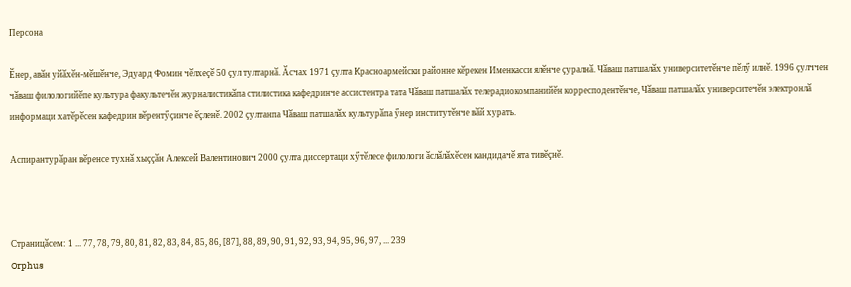Персона

Ӗнер, авӑн уйӑхӗн-мӗшӗнче, Эдуард Фомин чӗлхеҫӗ 50 ҫул тултарнӑ. Ӑсчах 1971 ҫулта Красноармейски районне кӗрекен Именкасси ялӗнче ҫуралнӑ. Чӑваш патшалӑх университетӗнче пӗлӳ илнӗ. 1996 ҫулччен чӑваш филологийӗпе культура факультечӗн журналистикӑпа стилистика кафедринче ассистентра тата Чӑваш патшалӑх телерадиокомпанийӗн корресподентӗнче, Чӑваш патшалӑх университечӗн электронлӑ информаци хатӗрӗсен кафедрин вӗрентӳҫинче ӗҫленӗ. 2002 ҫултанпа Чӑваш патшалӑх культурӑпа ӳнер институтӗнче вӑй хурать.

Аспирантурӑран вӗренсе тухнӑ хыҫҫӑн Алексей Валентинович 2000 ҫулта диссертаци хӳтӗлесе филологи ӑслӑлӑхӗсен кандидачӗ ята тивӗҫнӗ.



Страницӑсем: 1 ... 77, 78, 79, 80, 81, 82, 83, 84, 85, 86, [87], 88, 89, 90, 91, 92, 93, 94, 95, 96, 97, ... 239
Orphus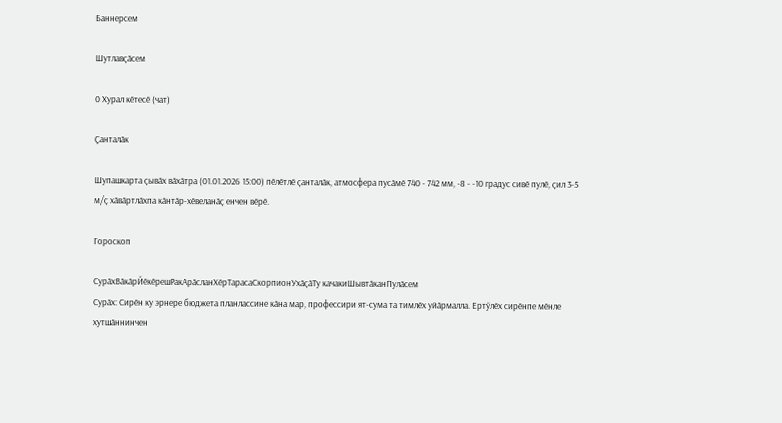Баннерсем

Шутлавҫӑсем

0 Хурал кӗтесӗ (чат)

Ҫанталӑк

Шупашкарта ҫывӑх вӑхӑтра (01.01.2026 15:00) пӗлӗтлӗ ҫанталӑк, атмосфера пусӑмӗ 740 - 742 мм, -8 - -10 градус сивӗ пулӗ, ҫил 3-5 м/ҫ хӑвӑртлӑхпа кӑнтӑр-хӗвеланӑҫ енчен вӗрӗ.

Гороскоп

СурӑхВӑкӑрЙӗкӗрешРакАрӑсланХӗрТарасаСкорпионУхӑҫӑТу качакиШывтӑканПулӑсем
Сурӑх: Сирӗн ку эрнере бюджета планлассине кӑна мар, профессири ят-сума та тимлӗх уйӑрмалла. Ертӳлӗх сирӗнпе мӗнле хутшӑннинчен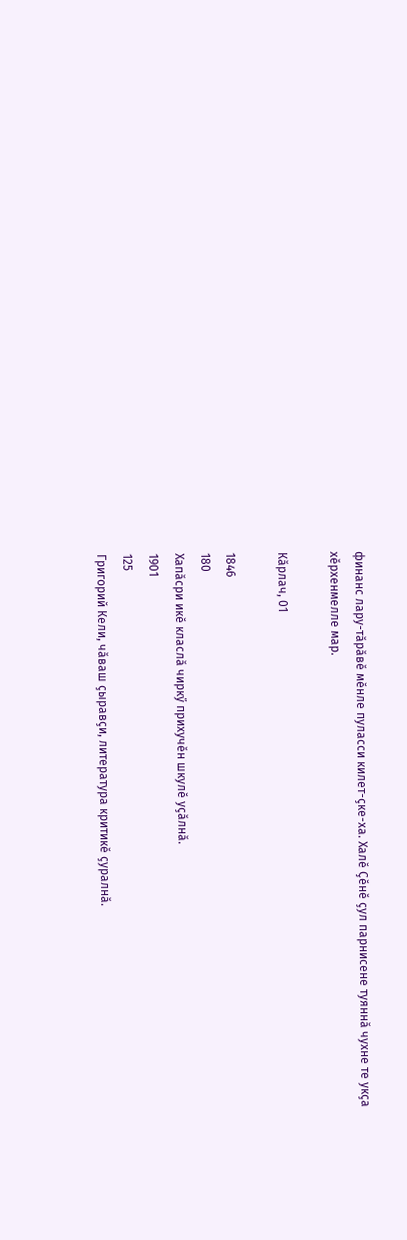финанс лару-тӑрӑвӗ мӗнле пуласси килет-ҫке-ха. Халӗ Ҫӗнӗ ҫул парнисене туяннӑ чухне те укҫа хӗрхенмелле мар.

Кӑрлач, 01

1846
180
Хапӑсри икӗ класлӑ чиркӳ прихучӗн шкулӗ уҫӑлнӑ.
1901
125
Григорий Кели, чӑваш ҫыравҫи, литература критикӗ ҫуралнӑ.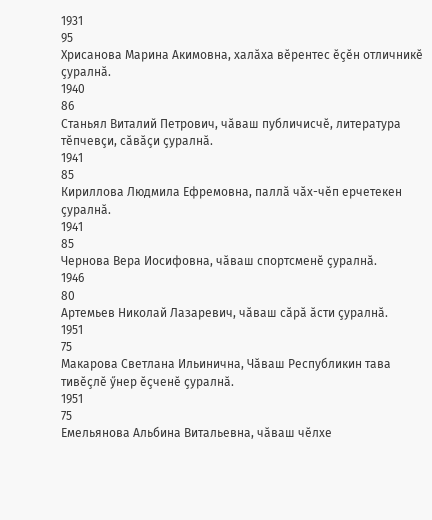1931
95
Хрисанова Марина Акимовна, халӑха вӗрентес ӗҫӗн отличникӗ ҫуралнӑ.
1940
86
Станьял Виталий Петрович, чӑваш публичисчӗ, литература тӗпчевҫи, сӑвӑҫи ҫуралнӑ.
1941
85
Кириллова Людмила Ефремовна, паллӑ чӑх-чӗп ерчетекен ҫуралнӑ.
1941
85
Чернова Вера Иосифовна, чӑваш спортсменӗ ҫуралнӑ.
1946
80
Артемьев Николай Лазаревич, чӑваш сӑрӑ ӑсти ҫуралнӑ.
1951
75
Макарова Светлана Ильинична, Чӑваш Республикин тава тивӗҫлӗ ӳнер ӗҫченӗ ҫуралнӑ.
1951
75
Емельянова Альбина Витальевна, чӑваш чӗлхе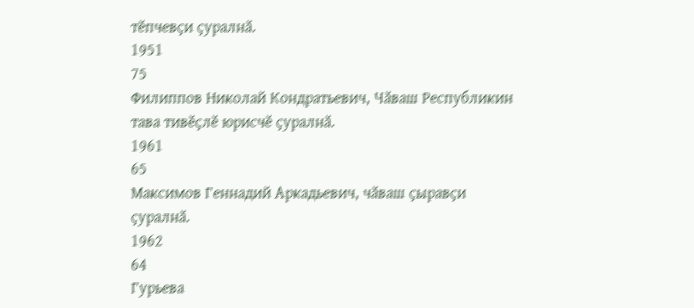тӗпчевҫи ҫуралнӑ.
1951
75
Филиппов Николай Кондратьевич, Чӑваш Республикин тава тивӗҫлӗ юрисчӗ ҫуралнӑ.
1961
65
Максимов Геннадий Аркадьевич, чӑваш ҫыравҫи ҫуралнӑ.
1962
64
Гурьева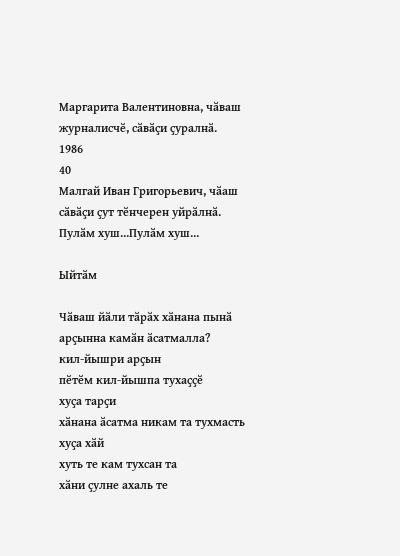Маргарита Валентиновна, чӑваш журналисчӗ, сӑвӑҫи ҫуралнӑ.
1986
40
Малгай Иван Григорьевич, чӑаш сӑвӑҫи ҫут тӗнчерен уйрӑлнӑ.
Пулӑм хуш...Пулӑм хуш...

Ыйтӑм

Чӑваш йӑли тӑрӑх хӑнана пынӑ арҫынна камӑн ӑсатмалла?
кил-йышри арҫын
пӗтӗм кил-йышпа тухаҫҫӗ
хуҫа тарҫи
хӑнана ӑсатма никам та тухмасть
хуҫа хӑй
хуть те кам тухсан та
хӑни ҫулне ахаль те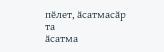пӗлет, ӑсатмасӑр та
ӑсатма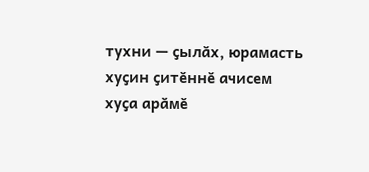тухни — ҫылӑх, юрамасть
хуҫин ҫитӗннӗ ачисем
хуҫа арӑмӗ